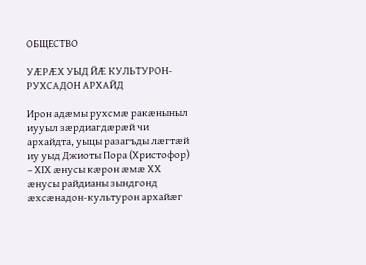ОБЩЕСТВО

УÆРÆХ УЫД ЙÆ КУЛЬТУРОН-РУХСАДОН АРХАЙД

Ирон адæмы рухсмæ ракæныныл иууыл зæрдиагдæрæй чи архайдта, уыцы разагъды лæгтæй иу уыд Джиоты Пора (Христофор) – ХIХ æнусы кæрон æмæ ХХ æнусы райдианы зындгонд æхсæнадон-культурон архайæг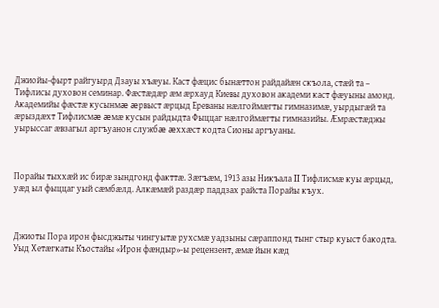Джиойы-фырт райгуырд Дзауы хъæуы. Каст фæцис бынæттон райдайæн скъола, стæй та – Тифлисы духовон семинар. Фæстæдæр æм æрхауд Киевы духовон академи каст фæуыны амонд. Академийы фæстæ кусынмæ æрвыст æрцыд Ереваны нæлгоймæгты гимназимæ, уырдыгæй та æрыздæхт Тифлисмæ æмæ кусын райдыдта Фыццаг нæлгоймæгты гимназийы. Æмрæстæджы уырыссаг æвзагыл аргъуанон службæ æххæст кодта Сионы аргъуаны.



Порайы тыххæй ис бирæ зындгонд факттæ. Зæгъæм, 1913 азы Никъала II Тифлисмæ куы æрцыд, уæд ыл фыццаг уый сæмбæлд. Алкæмæй раздæр паддзах райста Порайы къух.



Джиоты Пора ирон фысджыты чингуытæ рухсмæ уадзыны сæраппонд тынг стыр куыст бакодта. Уыд Хетæгкаты Къостайы «Ирон фæндыр»-ы рецензент, æмæ йын кæд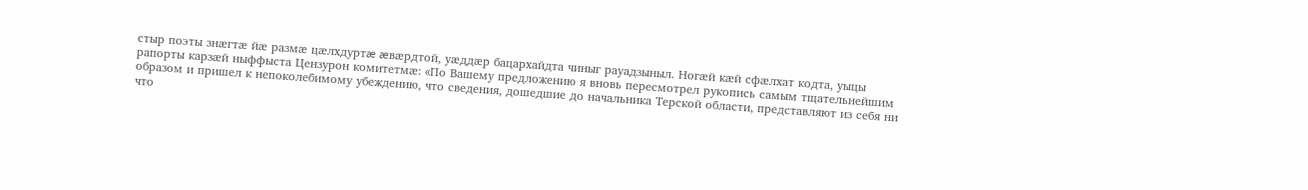стыр поэты знæгтæ йæ размæ цæлхдуртæ æвæрдтой, уæддæр бацархайдта чиныг рауадзыныл. Ногæй кæй сфæлхат кодта, уыцы рапорты карзæй ныффыста Цензурон комитетмæ: «По Вашему предложению я вновь пересмотрел рукопись самым тщательнейшим образом и пришел к непоколебимому убеждению, что сведения, дошедшие до начальника Терской области, представляют из себя ни что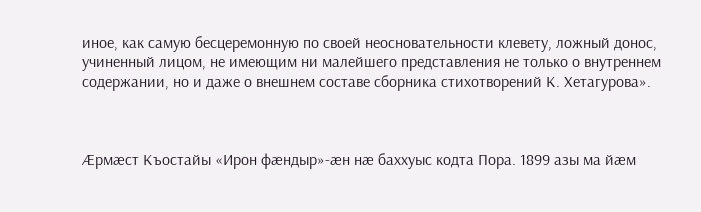иное, как самую бесцеремонную по своей неосновательности клевету, ложный донос, учиненный лицом, не имеющим ни малейшего представления не только о внутреннем содержании, но и даже о внешнем составе сборника стихотворений К. Хетагурова».



Æрмæст Къостайы «Ирон фæндыр»-æн нæ баххуыс кодта Пора. 1899 азы ма йæм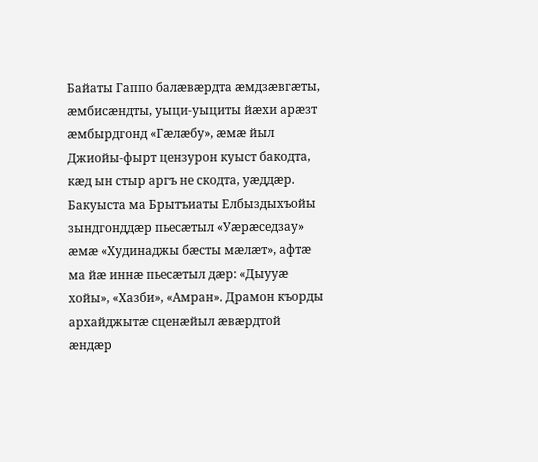Байаты Гаппо балæвæрдта æмдзæвгæты, æмбисæндты, уыци-уыциты йæхи арæзт æмбырдгонд «Гæлæбу», æмæ йыл Джиойы-фырт цензурон куыст бакодта, кæд ын стыр аргъ не скодта, уæддæр. Бакуыста ма Брытъиаты Елбыздыхъойы зындгонддæр пьесæтыл «Уæрæседзау» æмæ «Худинаджы бæсты мæлæт», афтæ ма йæ иннæ пьесæтыл дæр: «Дыууæ хойы», «Хазби», «Амран». Драмон къорды архайджытæ сценæйыл æвæрдтой æндæр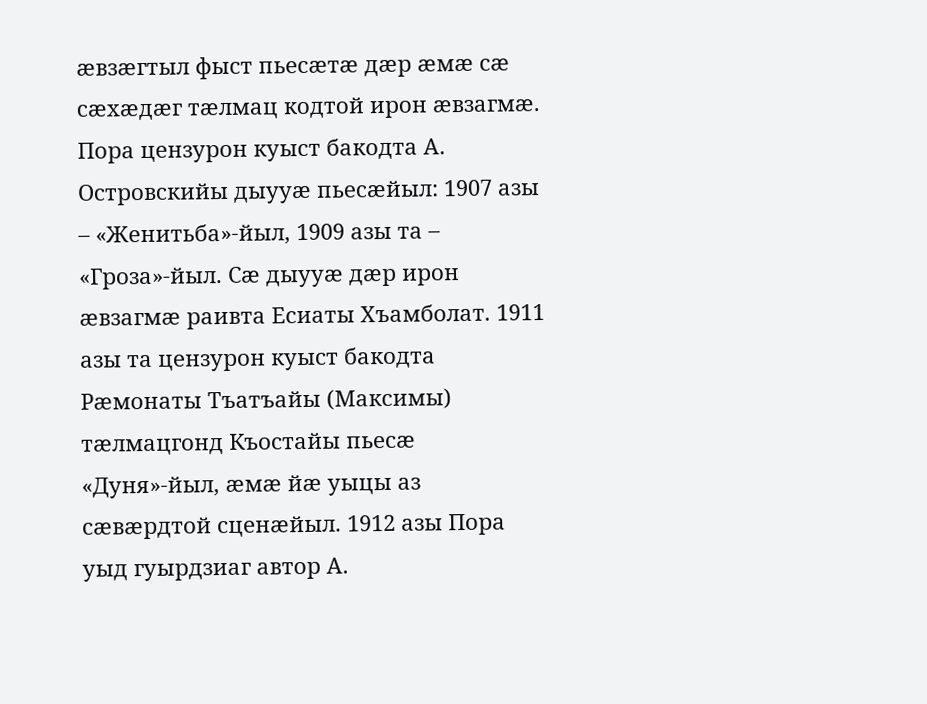æвзæгтыл фыст пьесæтæ дæр æмæ сæ сæхæдæг тæлмац кодтой ирон æвзагмæ. Пора цензурон куыст бакодта А. Островскийы дыууæ пьесæйыл: 1907 азы – «Женитьба»-йыл, 1909 азы та – «Гроза»-йыл. Сæ дыууæ дæр ирон æвзагмæ раивта Есиаты Хъамболат. 1911 азы та цензурон куыст бакодта Рæмонаты Тъатъайы (Максимы) тæлмацгонд Къостайы пьесæ «Дуня»-йыл, æмæ йæ уыцы аз сæвæрдтой сценæйыл. 1912 азы Пора уыд гуырдзиаг автор А.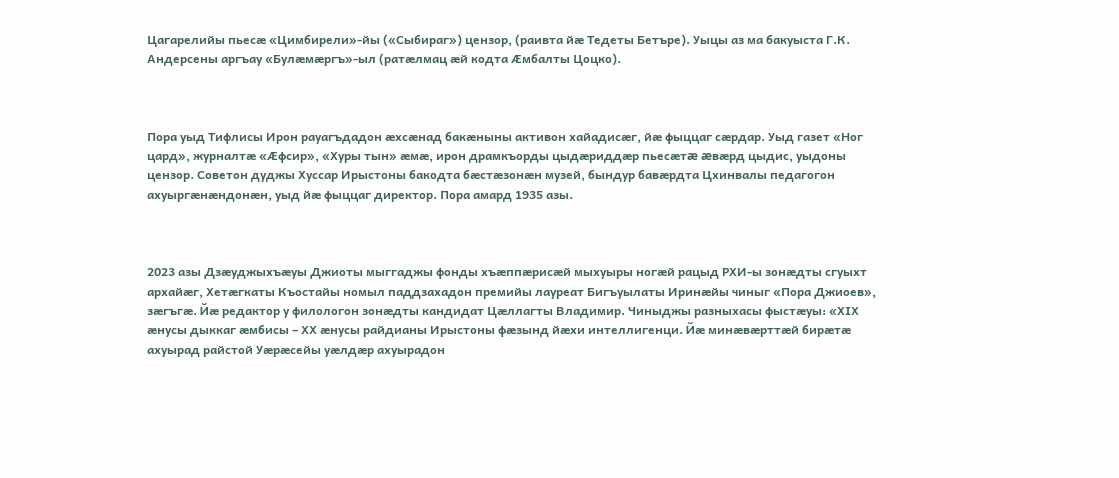Цагарелийы пьесæ «Цимбирели»-йы («Сыбираг») цензор, (раивта йæ Тедеты Бетъре). Уыцы аз ма бакуыста Г.К. Андерсены аргъау «Булæмæргъ»-ыл (ратæлмац æй кодта Æмбалты Цоцко).



Пора уыд Тифлисы Ирон рауагъдадон æхсæнад бакæныны активон хайадисæг, йæ фыццаг сæрдар. Уыд газет «Ног цард», журналтæ «Æфсир», «Хуры тын» æмæ, ирон драмкъорды цыдæриддæр пьесæтæ æвæрд цыдис, уыдоны цензор. Советон дуджы Хуссар Ирыстоны бакодта бæстæзонæн музей, бындур бавæрдта Цхинвалы педагогон ахуыргæнæндонæн, уыд йæ фыццаг директор. Пора амард 1935 азы.



2023 азы Дзæуджыхъæуы Джиоты мыггаджы фонды хъæппæрисæй мыхуыры ногæй рацыд РХИ-ы зонæдты сгуыхт архайæг, Хетæгкаты Къостайы номыл паддзахадон премийы лауреат Бигъуылаты Иринæйы чиныг «Пора Джиоев», зæгъгæ. Йæ редактор у филологон зонæдты кандидат Цæллагты Владимир. Чиныджы разныхасы фыстæуы: «ХIХ æнусы дыккаг æмбисы – ХХ æнусы райдианы Ирыстоны фæзынд йæхи интеллигенци. Йæ минæвæрттæй бирæтæ ахуырад райстой Уæрæсейы уæлдæр ахуырадон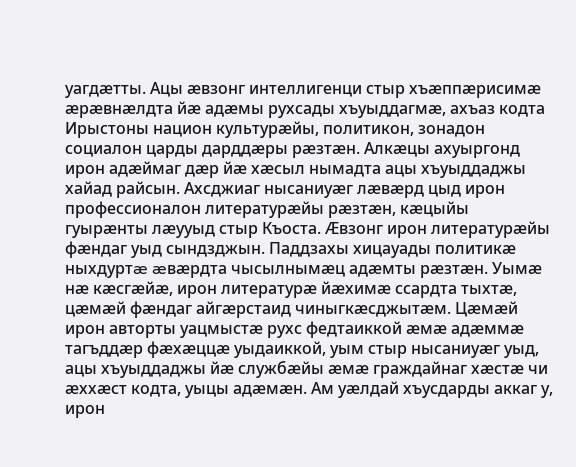уагдæтты. Ацы æвзонг интеллигенци стыр хъæппæрисимæ æрæвнæлдта йæ адæмы рухсады хъуыддагмæ, ахъаз кодта Ирыстоны национ культурæйы, политикон, зонадон социалон царды дарддæры рæзтæн. Алкæцы ахуыргонд ирон адæймаг дæр йæ хæсыл нымадта ацы хъуыддаджы хайад райсын. Ахсджиаг нысаниуæг лæвæрд цыд ирон профессионалон литературæйы рæзтæн, кæцыйы гуырæнты лæууыд стыр Къоста. Æвзонг ирон литературæйы фæндаг уыд сындзджын. Паддзахы хицауады политикæ ныхдуртæ æвæрдта чысылнымæц адæмты рæзтæн. Уымæ нæ кæсгæйæ, ирон литературæ йæхимæ ссардта тыхтæ, цæмæй фæндаг айгæрстаид чиныгкæсджытæм. Цæмæй ирон авторты уацмыстæ рухс федтаиккой æмæ адæммæ тагъддæр фæхæццæ уыдаиккой, уым стыр нысаниуæг уыд, ацы хъуыддаджы йæ службæйы æмæ граждайнаг хæстæ чи æххæст кодта, уыцы адæмæн. Ам уæлдай хъусдарды аккаг у, ирон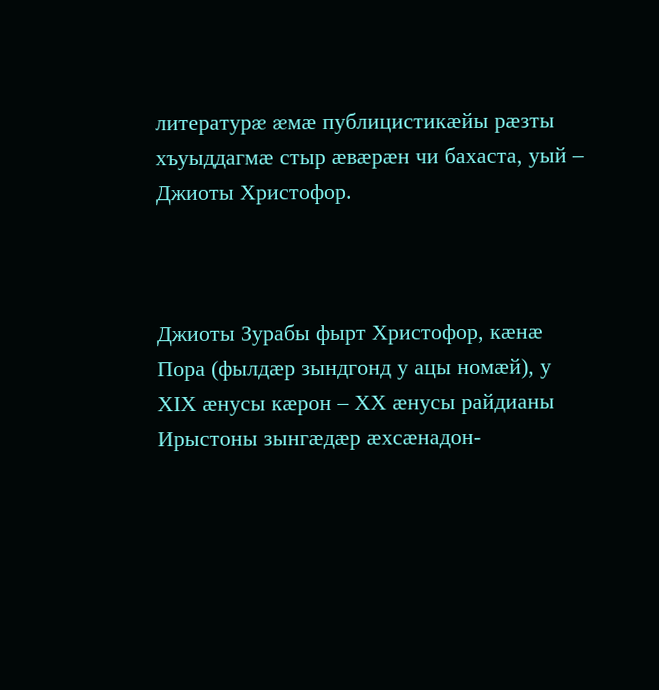литературæ æмæ публицистикæйы рæзты хъуыддагмæ стыр æвæрæн чи бахаста, уый – Джиоты Христофор.



Джиоты Зурабы фырт Христофор, кæнæ Пора (фылдæр зындгонд у ацы номæй), у ХIХ æнусы кæрон – ХХ æнусы райдианы Ирыстоны зынгæдæр æхсæнадон-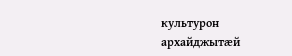культурон архайджытæй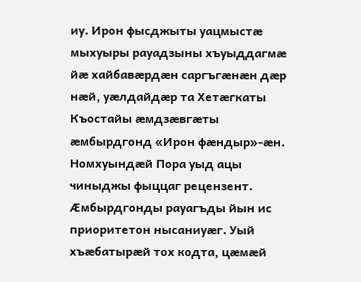иу. Ирон фысджыты уацмыстæ мыхуыры рауадзыны хъуыддагмæ йæ хайбавæрдæн саргъгæнæн дæр нæй, уæлдайдæр та Хетæгкаты Къостайы æмдзæвгæты æмбырдгонд «Ирон фæндыр»-æн. Номхуындæй Пора уыд ацы чиныджы фыццаг рецензент. Æмбырдгонды рауагъды йын ис приоритетон нысаниуæг. Уый хъæбатырæй тох кодта, цæмæй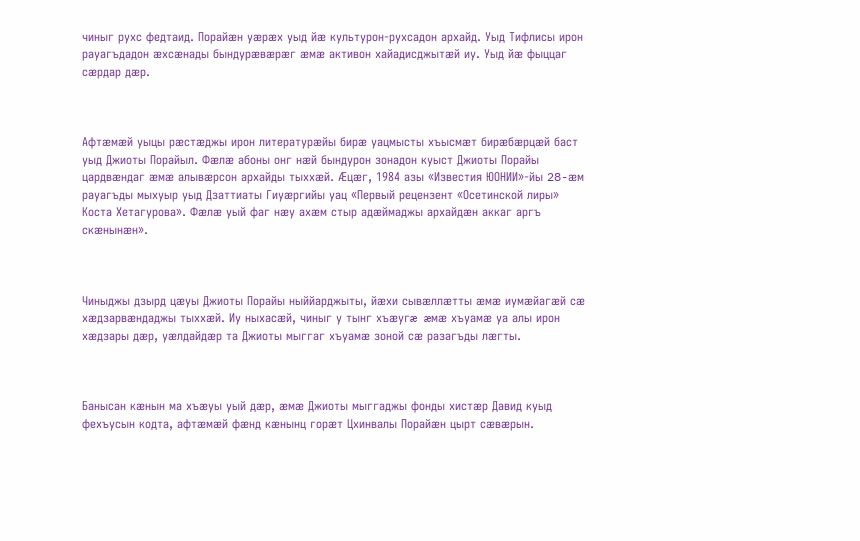чиныг рухс федтаид. Порайæн уæрæх уыд йæ культурон-рухсадон архайд. Уыд Тифлисы ирон рауагъдадон æхсæнады бындурæвæрæг æмæ активон хайадисджытæй иу. Уыд йæ фыццаг сæрдар дæр.



Афтæмæй уыцы рæстæджы ирон литературæйы бирæ уацмысты хъысмæт бирæбæрцæй баст уыд Джиоты Порайыл. Фæлæ абоны онг нæй бындурон зонадон куыст Джиоты Порайы цардвæндаг æмæ алывæрсон архайды тыххæй. Æцæг, 1984 азы «Известия ЮОНИИ»-йы 28-æм рауагъды мыхуыр уыд Дзаттиаты Гиуæргийы уац «Первый рецензент «Осетинской лиры» Коста Хетагурова». Фæлæ уый фаг нæу ахæм стыр адæймаджы архайдæн аккаг аргъ скæнынæн».



Чиныджы дзырд цæуы Джиоты Порайы ныййарджыты, йæхи сывæллæтты æмæ иумæйагæй сæ хæдзарвæндаджы тыххæй. Иу ныхасæй, чиныг у тынг хъæугæ æмæ хъуамæ уа алы ирон хæдзары дæр, уæлдайдæр та Джиоты мыггаг хъуамæ зоной сæ разагъды лæгты.



Банысан кæнын ма хъæуы уый дæр, æмæ Джиоты мыггаджы фонды хистæр Давид куыд фехъусын кодта, афтæмæй фæнд кæнынц горæт Цхинвалы Порайæн цырт сæвæрын.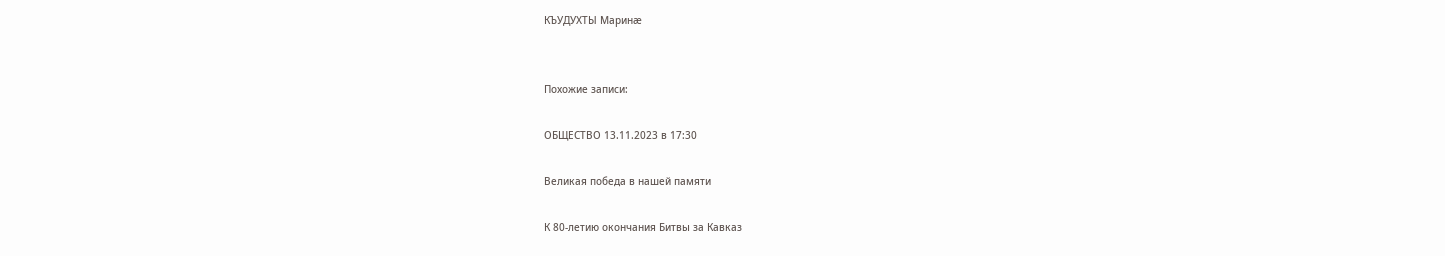КЪУДУХТЫ Маринæ


Похожие записи:

ОБЩЕСТВО 13.11.2023 в 17:30

Великая победа в нашей памяти

К 80-летию окончания Битвы за Кавказ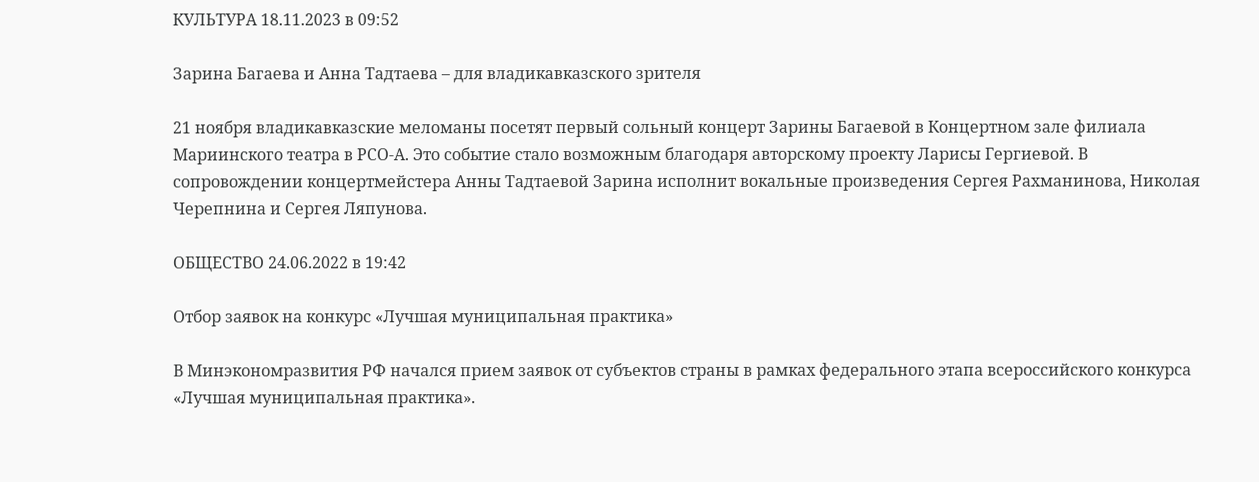КУЛЬТУРА 18.11.2023 в 09:52

Зарина Багаева и Анна Тадтаева – для владикавказского зрителя

21 ноября владикавказские меломаны посетят первый сольный концерт Зарины Багаевой в Концертном зале филиала Мариинского театра в РСО-А. Это событие стало возможным благодаря авторскому проекту Ларисы Гергиевой. В сопровождении концертмейстера Анны Тадтаевой Зарина исполнит вокальные произведения Сергея Рахманинова, Николая Черепнина и Сергея Ляпунова.

ОБЩЕСТВО 24.06.2022 в 19:42

Отбор заявок на конкурс «Лучшая муниципальная практика»

В Минэкономразвития РФ начался прием заявок от субъектов страны в рамках федерального этапа всероссийского конкурса «Лучшая муниципальная практика».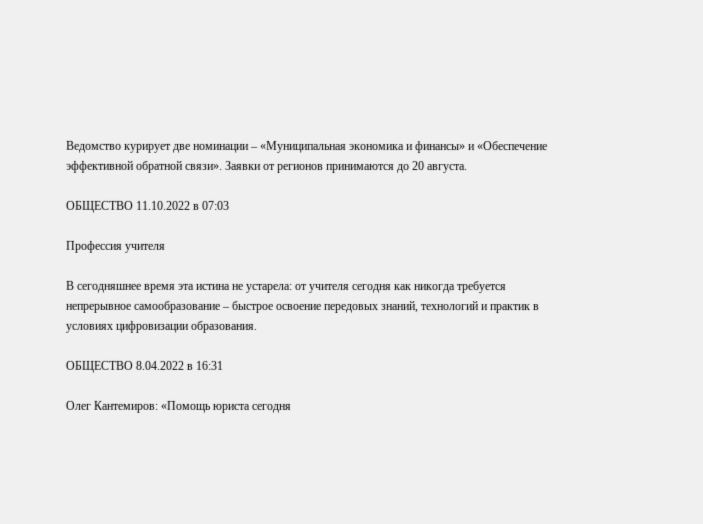Ведомство курирует две номинации – «Муниципальная экономика и финансы» и «Обеспечение эффективной обратной связи». Заявки от регионов принимаются до 20 августа.

ОБЩЕСТВО 11.10.2022 в 07:03

Профессия учителя

В сегодняшнее время эта истина не устарела: от учителя сегодня как никогда требуется непрерывное самообразование – быстрое освоение передовых знаний, технологий и практик в условиях цифровизации образования.

ОБЩЕСТВО 8.04.2022 в 16:31

Олег Кантемиров: «Помощь юриста сегодня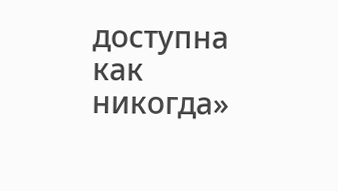доступна как никогда»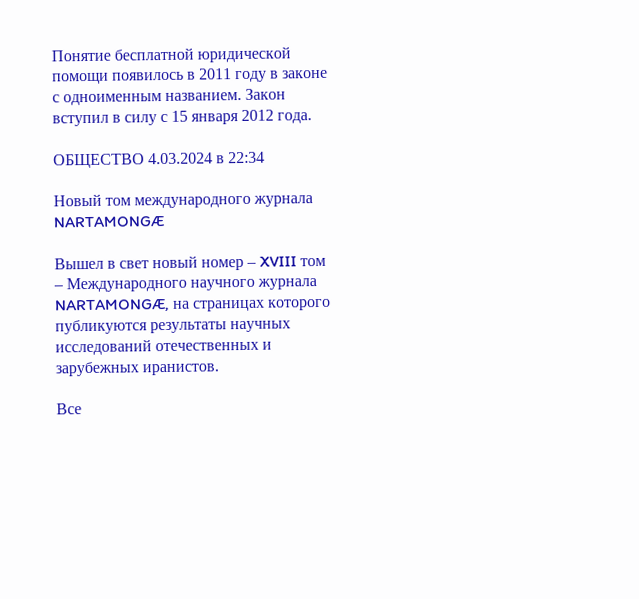Понятие бесплатной юридической помощи появилось в 2011 году в законе с одноименным названием. Закон вступил в силу с 15 января 2012 года.

ОБЩЕСТВО 4.03.2024 в 22:34

Новый том международного журнала NARTAMONGÆ

Вышел в свет новый номер – XVIII том – Международного научного журнала NARTAMONGÆ, на страницах которого публикуются результаты научных исследований отечественных и зарубежных иранистов.

Все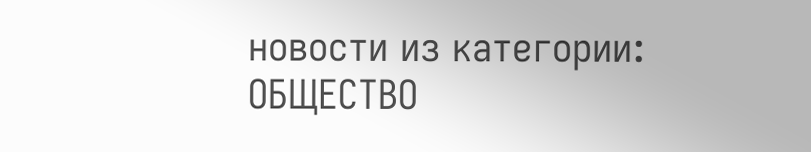новости из категории: ОБЩЕСТВО